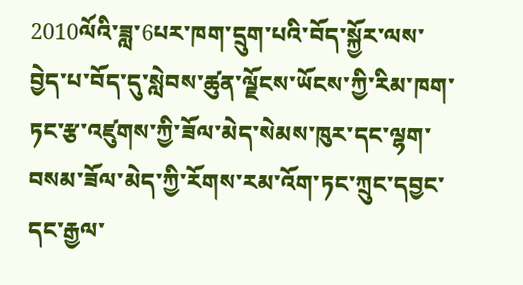2010ལོའི་ཟླ་6པར་ཁག་དྲུག་པའི་བོད་སྐྱོར་ལས་བྱེད་པ་བོད་དུ་སླེབས་ཚུན་ལྗོངས་ཡོངས་ཀྱི་རིམ་ཁག་ཏང་རྩ་འཛུགས་ཀྱི་ཟོལ་མེད་སེམས་ཁུར་དང་ལྷག་བསམ་ཟོལ་མེད་ཀྱི་རོགས་རམ་འོག་ཏང་ཀྲུང་དབྱང་དང་རྒྱལ་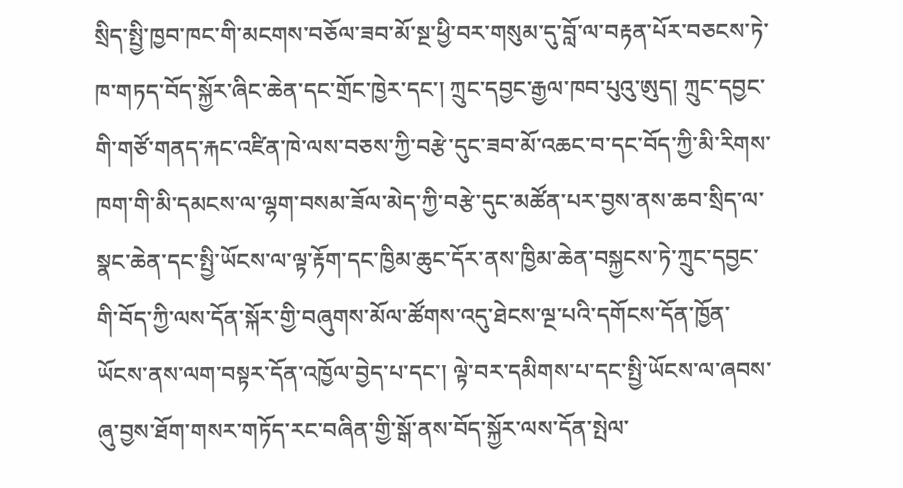སྲིད་སྤྱི་ཁྱབ་ཁང་གི་མངགས་བཅོལ་ཟབ་མོ་སྔ་ཕྱི་བར་གསུམ་དུ་བློ་ལ་བརྟན་པོར་བཅངས་ཏེ་ཁ་གཏད་བོད་སྐྱོར་ཞིང་ཆེན་དང་གྲོང་ཁྱེར་དང་། ཀྲུང་དབྱང་རྒྱལ་ཁབ་པུའུ་ཨུད། ཀྲུང་དབྱང་གི་གཙོ་གནད་རྐང་འཛིན་ཁེ་ལས་བཅས་ཀྱི་བརྩེ་དུང་ཟབ་མོ་འཆང་བ་དང་བོད་ཀྱི་མི་རིགས་ཁག་གི་མི་དམངས་ལ་ལྷག་བསམ་ཟོལ་མེད་ཀྱི་བརྩེ་དུང་མཚོན་པར་བྱས་ནས་ཆབ་སྲིད་ལ་སྣང་ཆེན་དང་སྤྱི་ཡོངས་ལ་ལྟ་རྟོག་དང་ཁྱིམ་ཆུང་དོར་ནས་ཁྱིམ་ཆེན་བསྐྱངས་ཏེ་ཀྲུང་དབྱང་གི་བོད་ཀྱི་ལས་དོན་སྐོར་གྱི་བཞུགས་མོལ་ཚོགས་འདུ་ཐེངས་ལྔ་པའི་དགོངས་དོན་ཁྱོན་ཡོངས་ནས་ལག་བསྟར་དོན་འཁྱོལ་བྱེད་པ་དང་། ལྟེ་བར་དམིགས་པ་དང་སྤྱི་ཡོངས་ལ་ཞབས་ཞུ་བྱས་ཐོག་གསར་གཏོད་རང་བཞིན་གྱི་སྒོ་ནས་བོད་སྐྱོར་ལས་དོན་སྤེལ་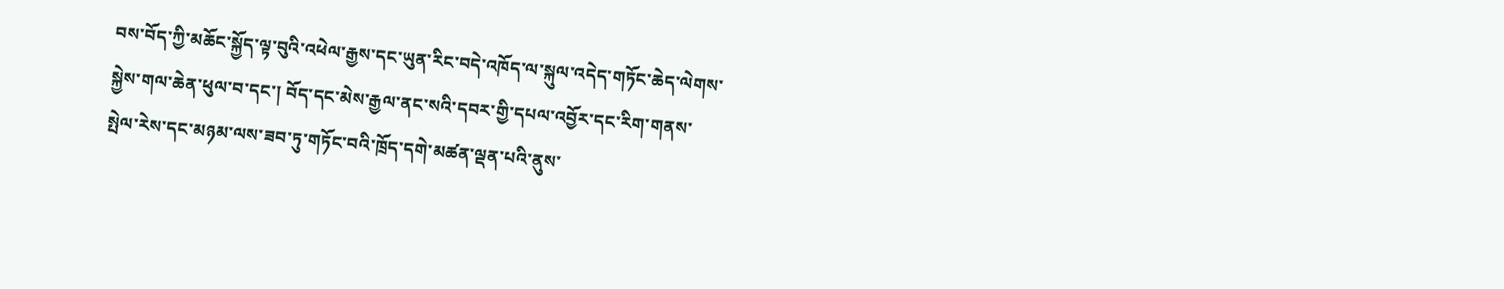བས་བོད་ཀྱི་མཆོང་སྐྱོད་ལྟ་བུའི་འཕེལ་རྒྱས་དང་ཡུན་རིང་བདེ་འཁོད་ལ་སྐུལ་འདེད་གཏོང་ཆེད་ལེགས་སྐྱེས་གལ་ཆེན་ཕུལ་བ་དང་། བོད་དང་མེས་རྒྱལ་ནང་སའི་དབར་གྱི་དཔལ་འབྱོར་དང་རིག་གནས་སྤེལ་རེས་དང་མཉམ་ལས་ཟབ་ཏུ་གཏོང་བའི་ཁྲོད་དགེ་མཚན་ལྡན་པའི་ནུས་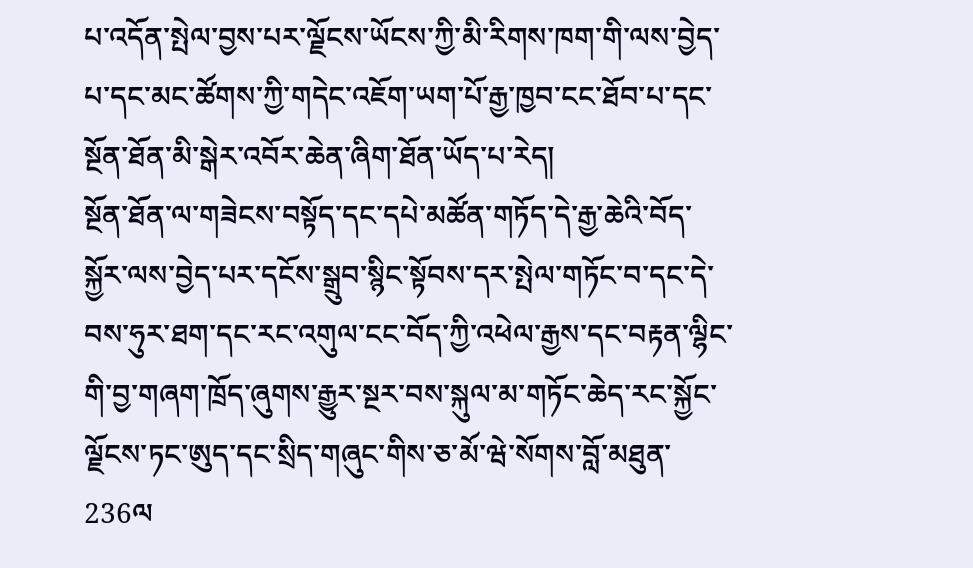པ་འདོན་སྤེལ་བྱས་པར་ལྗོངས་ཡོངས་ཀྱི་མི་རིགས་ཁག་གི་ལས་བྱེད་པ་དང་མང་ཚོགས་ཀྱི་གདེང་འཇོག་ཡག་པོ་རྒྱ་ཁྱབ་ངང་ཐོབ་པ་དང་སྔོན་ཐོན་མི་སྒེར་འབོར་ཆེན་ཞིག་ཐོན་ཡོད་པ་རེད།
སྔོན་ཐོན་ལ་གཟེངས་བསྟོད་དང་དཔེ་མཚོན་གཏོད་དེ་རྒྱ་ཆེའི་བོད་སྐྱོར་ལས་བྱེད་པར་དངོས་སྒྲུབ་སྙིང་སྟོབས་དར་སྤེལ་གཏོང་བ་དང་དེ་བས་ཧུར་ཐག་དང་རང་འགུལ་ངང་བོད་ཀྱི་འཕེལ་རྒྱས་དང་བརྟན་ལྷིང་གི་བྱ་གཞག་ཁྲོད་ཞུགས་རྒྱུར་སྔར་བས་སྐུལ་མ་གཏོང་ཆེད་རང་སྐྱོང་ལྗོངས་ཏང་ཨུད་དང་སྲིད་གཞུང་གིས་ཅ་མོ་ཝེ་སོགས་བློ་མཐུན་236ལ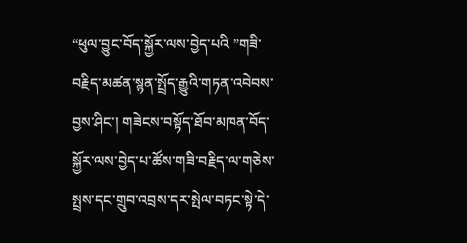“ཕུལ་བྱུང་བོད་སྐྱོར་ལས་བྱེད་པའི ”གཟི་བརྗིད་མཚན་སྙན་སྤྲོད་རྒྱུའི་གཏན་འབེབས་བྱས་ཤིང་། གཟེངས་བསྟོད་ཐོབ་མཁན་བོད་སྐྱོར་ལས་བྱེད་པ་ཚོས་གཟི་བརྗིད་ལ་གཅེས་སྤྲས་དང་གྲུབ་འབྲས་དར་སྤེལ་བཏང་སྟེ་དེ་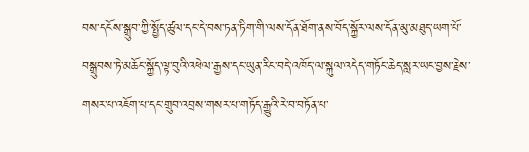བས་དངོས་སྒྲུབ་ཀྱི་སྤྱོད་ཚུལ་དང་དེ་བས་ཏན་ཏིག་གི་ལས་དོན་ཐོག་ནས་བོད་སྐྱོར་ལས་དོན་མུ་མཐུད་ཡག་པོ་བསྒྲུབས་ཏེ་མཆོང་སྐྱོད་ལྟ་བུའི་འཕེལ་རྒྱས་དང་ཡུན་རིང་བདེ་འཁོད་ལ་སྐུལ་འདེད་གཏོང་ཆེད་སླར་ཡང་བྱས་རྗེས་གསར་པ་འཇོག་པ་དང་གྲུབ་འབྲས་གསར་པ་གཏོད་རྒྱུའི་རེ་བ་བཏོན་པ་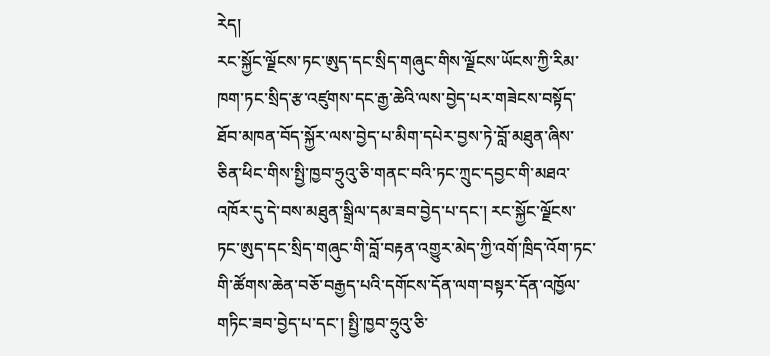རེད།
རང་སྐྱོང་ལྗོངས་ཏང་ཨུད་དང་སྲིད་གཞུང་གིས་ལྗོངས་ཡོངས་ཀྱི་རིམ་ཁག་ཏང་སྲིད་རྩ་འཛུགས་དང་རྒྱ་ཆེའི་ལས་བྱེད་པར་གཟེངས་བསྟོད་ཐོབ་མཁན་བོད་སྐྱོར་ལས་བྱེད་པ་མིག་དཔེར་བྱས་ཏེ་བློ་མཐུན་ཞིས་ཅིན་ཕིང་གིས་སྤྱི་ཁྱབ་ཧྲུའུ་ཅི་གནང་བའི་ཏང་ཀྲུང་དབྱང་གི་མཐའ་འཁོར་དུ་དེ་བས་མཐུན་སྒྲིལ་དམ་ཟབ་བྱེད་པ་དང་། རང་སྐྱོང་ལྗོངས་ཏང་ཨུད་དང་སྲིད་གཞུང་གི་བློ་བརྟན་འགྱུར་མེད་ཀྱི་འགོ་ཁྲིད་འོག་ཏང་གི་ཚོགས་ཆེན་བཅོ་བརྒྱད་པའི་དགོངས་དོན་ལག་བསྟར་དོན་འཁྱོལ་གཏིང་ཟབ་བྱེད་པ་དང་། སྤྱི་ཁྱབ་ཧྲུའུ་ཅི་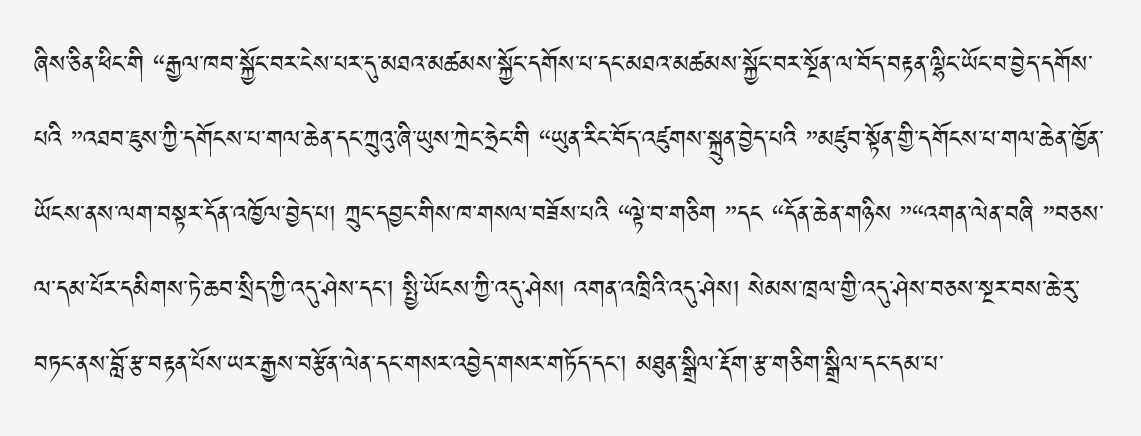ཞིས་ཅིན་ཕིང་གི “རྒྱལ་ཁབ་སྐྱོང་བར་ངེས་པར་དུ་མཐའ་མཚམས་སྐྱོང་དགོས་པ་དང་མཐའ་མཚམས་སྐྱོང་བར་སྔོན་ལ་བོད་བརྟན་ལྷིང་ཡོང་བ་བྱེད་དགོས་པའི ”འཐབ་ཇུས་ཀྱི་དགོངས་པ་གལ་ཆེན་དང་ཀྲུའུ་ཞི་ཡུས་ཀྲེང་ཧྲེང་གི “ཡུན་རིང་བོད་འཛུགས་སྐྲུན་བྱེད་པའི ”མཛུབ་སྟོན་གྱི་དགོངས་པ་གལ་ཆེན་ཁྱོན་ཡོངས་ནས་ལག་བསྟར་དོན་འཁྱོལ་བྱེད་པ། ཀྲུང་དབྱང་གིས་ཁ་གསལ་བཟོས་པའི “ལྟེ་བ་གཅིག ”དང “དོན་ཆེན་གཉིས ”“འགན་ལེན་བཞི ”བཅས་ལ་དམ་པོར་དམིགས་ཏེ་ཆབ་སྲིད་ཀྱི་འདུ་ཤེས་དང་། སྤྱི་ཡོངས་ཀྱི་འདུ་ཤེས། འགན་འཁྲིའི་འདུ་ཤེས། སེམས་ཁྲལ་གྱི་འདུ་ཤེས་བཅས་སྔར་བས་ཆེ་རུ་བཏང་ནས་བློ་རྩ་བརྟན་པོས་ཡར་རྒྱས་བརྩོན་ལེན་དང་གསར་འབྱེད་གསར་གཏོད་དང་། མཐུན་སྒྲིལ་རྡོག་རྩ་གཅིག་སྒྲིལ་དང་དམ་པ་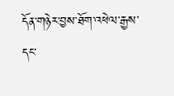དོན་གཉེར་བྱས་ཐོག་འཕེལ་རྒྱས་དང་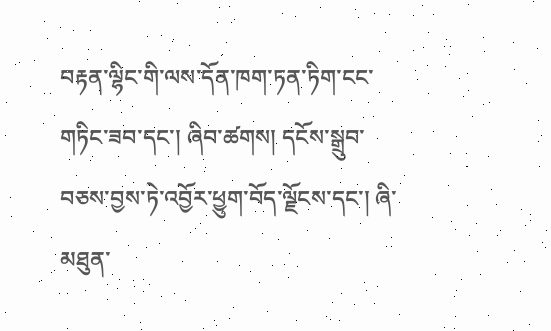བརྟན་ལྷིང་གི་ལས་དོན་ཁག་ཏན་ཏིག་ངང་གཏིང་ཟབ་དང་། ཞིབ་ཚགས། དངོས་སྒྲུབ་བཅས་བྱས་ཏེ་འབྱོར་ཕྱུག་བོད་ལྗོངས་དང་། ཞི་མཐུན་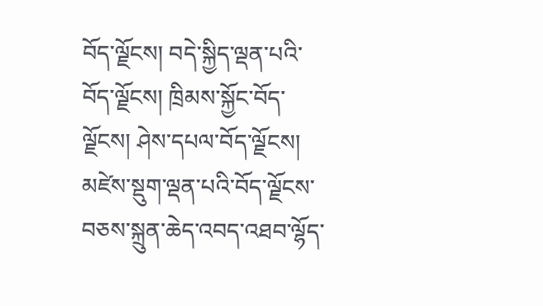བོད་ལྗོངས། བདེ་སྐྱིད་ལྡན་པའི་བོད་ལྗོངས། ཁྲིམས་སྐྱོང་བོད་ལྗོངས། ཤེས་དཔལ་བོད་ལྗོངས། མཛེས་སྡུག་ལྡན་པའི་བོད་ལྗོངས་བཅས་སྐྲུན་ཆེད་འབད་འཐབ་ལྷོད་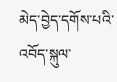མེད་བྱེད་དགོས་པའི་འབོད་སྐུལ་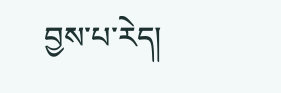བྱས་པ་རེད།